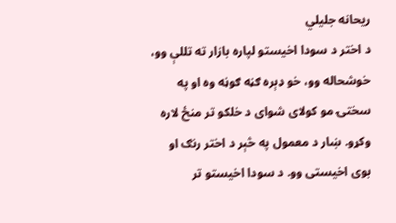ریحانه جلیلي
د اختر د سودا اخیستو لپاره بازار ته تللې وو، خوشحاله وو، خو ډېره ګڼه ګوڼه وه او په سختۍ مو کولای شوای د خلکو تر منځ لاره وکړو. ښار د معمول په څېر د اختر رنګ او بوی اخیستی وو. د سودا اخیستو تر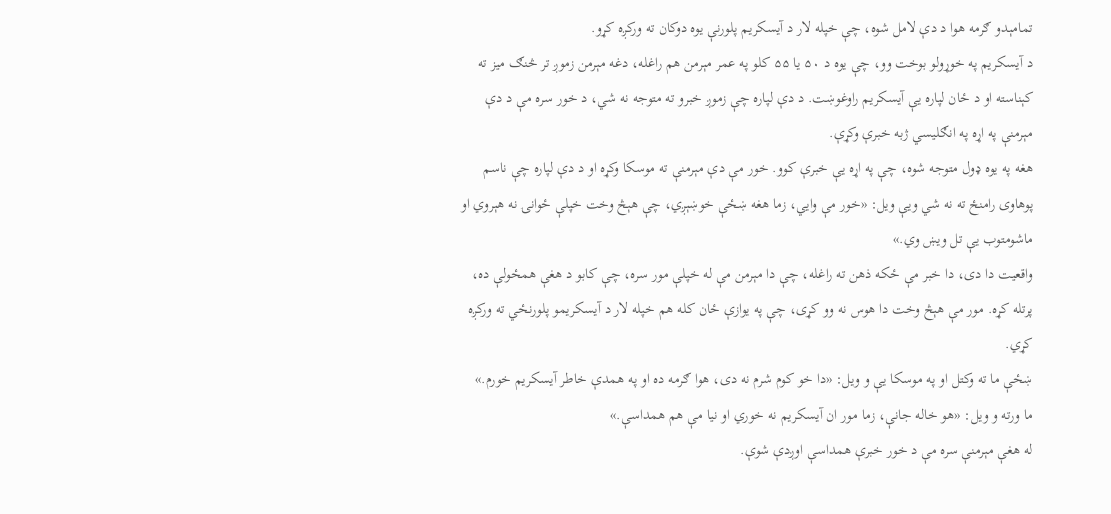تمامېدو ګرمه هوا د دې لامل شوه، چې خپله لار د آیسکریم پلورنې یوه دوکان ته ورکږه کړو.
د آیسکریم په خوړولو بوخت وو، چې یوه د ۵۰ یا ۵۵ کلو په عمر مېرمن هم راغله، دغه مېرمن زموږ تر څنګ میز ته کېناسته او د ځان لپاره یې آیسکریم راوغوښت. د دې لپاره چې زموږ خبرو ته متوجه نه شي، د خور سره مې د دې مېرمنې په اړه په انګلیسي ژبه خبرې وکړې.
هغه په یوه ډول متوجه شوه، چې په اړه یې خبرې کوو. خور مې دې مېرمنې ته موسکا وکړه او د دې لپاره چې ناسم پوهاوی رامنځ ته نه شي ویې ویل: «خور مې وايي، زما هغه ښځې خوښېږي، چې هېڅ وخت خپلې ځوانۍ نه هېروي او ماشومتوب یې تل ویښ وي.»
واقعیت دا دی، دا خبر مې ځکه ذهن ته راغله، چې دا مېرمن مې له خپلې مور سره، چې کابو د هغې همځولې ده، پرتله کړه. مور مې هېڅ وخت دا هوس نه وو کړی، چې په یوازې ځان کله هم خپله لار د آیسکریمو پلورنځي ته ورکږه کړي.
ښځې ما ته وکتل او په موسکا یې و ویل: «دا خو کوم شرم نه دی، هوا ګرمه ده او په همدې خاطر آیسکریم خورم.»
ما ورته و ویل: «هو خاله جانې، زما مور ان آیسکریم نه خوري او نیا مې هم همداسې.»
له هغې مېرمنې سره مې د خور خبرې همداسې اوږدې شوې.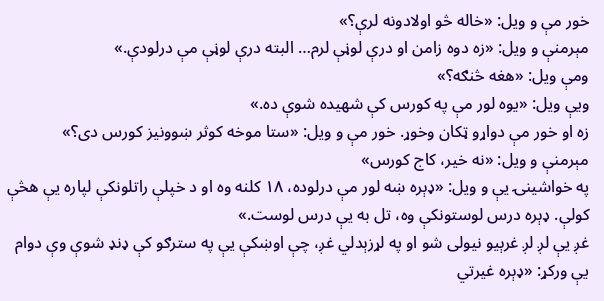خور مې و ویل: «خاله څو اولادونه لرې؟»
مېرمنې و ویل: «زه دوه زامن او درې لوڼې لرم… البته درې لوڼې مې درلودې.»
ومې ویل: «هغه څنګه؟»
ویې ویل: «یوه لور مې په کورس کې شهیده شوې ده.»
زه او خور مې دواړو ټکان وخوړ. خور مې و ویل: «ستا موخه کوثر ښوونیز کورس دی؟»
مېرمنې و ویل: «نه خیر، کاج کورس»
په خواشینۍ یې و ویل: «ډېره ښه لور مې درلوده، ۱۸ کلنه وه او د خپلې راتلونکې لپاره یې هڅې کولې. ډېره درس لوستونکې وه، تل به یې درس لوست.»
غږ یې لږ لږ غرېیو نیولی شو او په لړزېدلي غږ، چې اوښکې یې په سترګو کې ډنډ شوې وې دوام یې ورکړ: «ډېره غیرتي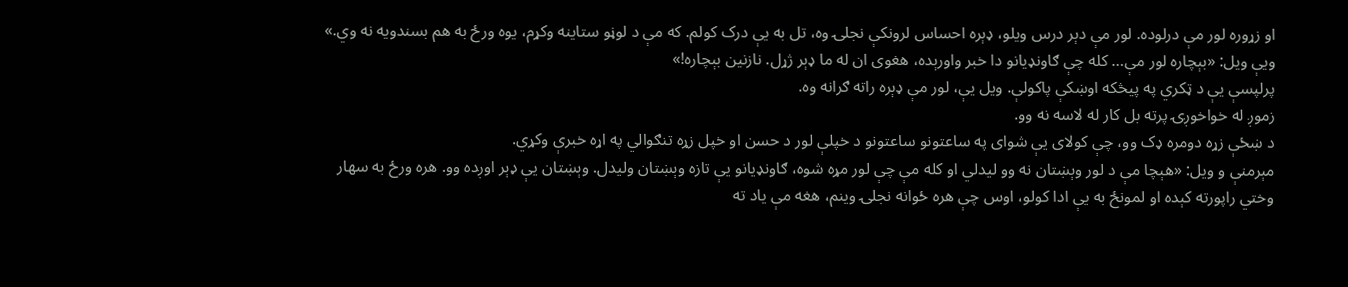او زړوره لور مې درلوده. لور مې دېر درس ویلو، ډېره احساس لرونکې نجلۍ وه، تل به یې درک کولم. که مې د لوڼو ستاینه وکړم، یوه ورځ به هم بسندویه نه وي.»
ویې ویل: «بېچاره لور مې… کله چې ګاونډیانو دا خبر واورېده، هغوی ان له ما ډېر ژړل. نازنین بېچاره!»
پرلپسې یې د ټکري په پیڅکه اوښکې پاکولې. ویل یې، لور مې ډېره راته ګرانه وه.
زموږ له خواخوږۍ پرته بل کار له لاسه نه وو.
د ښځې زړه دومره ډک وو، چې کولای یې شوای په ساعتونو ساعتونو د خپلې لور د حسن او خپل زړه تنګوالي په اړه خبرې وکړي.
مېرمنې و ویل: «هېچا مې د لور وېښتان نه وو لیدلي او کله مې چې لور مړه شوه، ګاونډیانو یې تازه وېښتان ولیدل. وېښتان یې ډېر اوږده وو. هره ورځ به سهار وختي راپورته کېده او لمونځ به یې ادا کولو، اوس چې هره ځوانه نجلۍ وینم، هغه مې یاد ته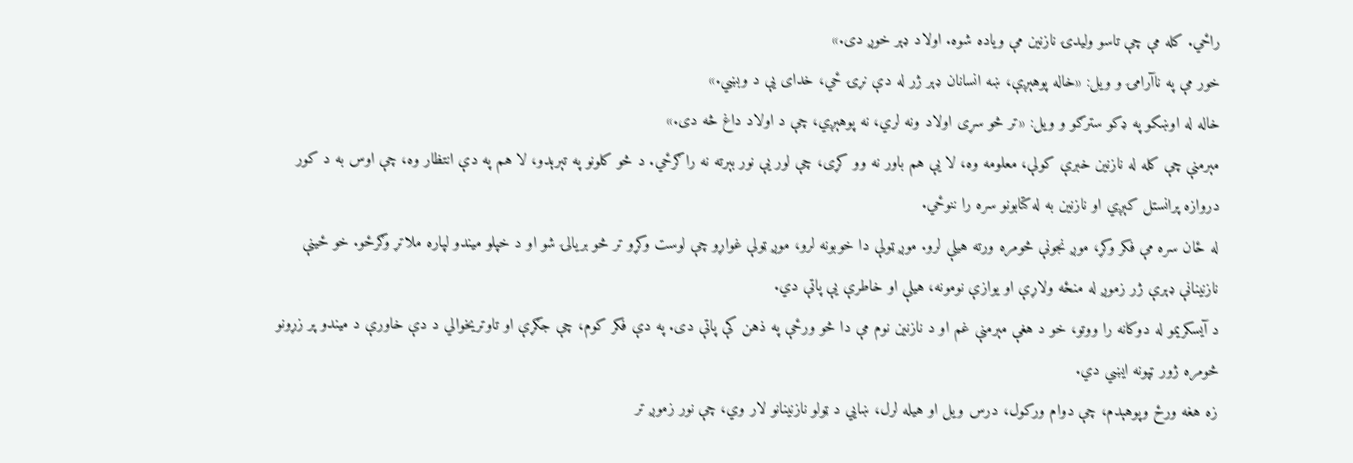راځي. کله مې چې تاسو ولیدۍ نازنین مې ویاده شوه. اولاد ډېر خوږ دی.»
خور مې په ناآرامۍ و ویل: «خاله پوهېږې، ښه انسانان ډېر ژر له دې نړۍ ځي، خدای یې د وبښي.»
خاله له اوښکو په ډکو سترګو و ویل: «تر څو سړی اولاد ونه لري، نه پوهېږي، چې د اولاد داغ څه دی.»
مېرمنې چې کله له نازنین خبرې کولې، معلومه وه، لا یې هم باور نه وو کړی، چې لور یې نور بېرته نه راګرځي. د څو کلونو په تېرېدو، لا هم په دې انتظار وه، چې اوس به د کور دروازه پرانستل کېږي او نازنین به له کتابونو سره را ننوځي.
له ځان سره مې فکر وکړ، موږ نجونې څومره ورته هیلې لرو. موږ ټولې دا خوبونه لرو، موږ ټولې غواړو چې لوست وکړو تر څو بریالۍ شو او د خپلو میندو لپاره ملاتړ وګرځو. خو ځینې نازنینانې ډېرې ژر زموږ له منځه ولاړې او یوازې نومونه، هیلې او خاطرې یې پاتې دي.
د آیسکریمو له دوکانه را ووتو، خو د هغې مېرمنې غم او د نازنین نوم مې دا څو ورځې په ذهن کې پاتې دی. په دې فکر کوم، چې جګړې او تاوتریخوالي د دې خاورې د میندو پر زړونو څومره ژور ټپونه ایښي دي.
زه هغه ورځ وپوهېدم، چې دوام ورکول، درس ویل او هیله لرل، ښايي د ټولو نازنینانو لار وي، چې نور زموږ تر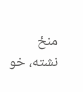منځ نشته، خو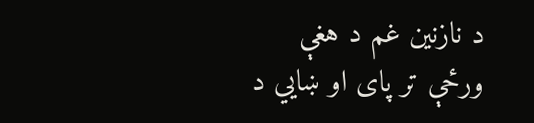د نازنین غم د هغې ورځې تر پای او ښايي د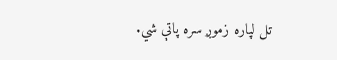تل لپاره زموږ سره پاتې شي.